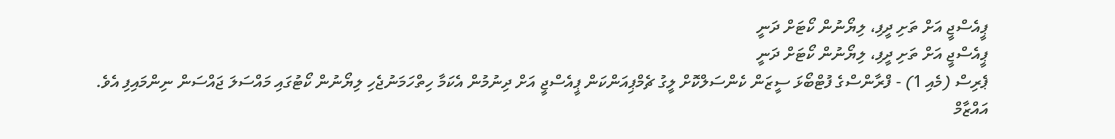ޕީއެސްޖީ އަށް ތަށި ދީފި، ލިޔޯނުން ކޯޓަށް ދަނީ
ޕީއެސްޖީ އަށް ތަށި ދީފި، ލިޔޯނުން ކޯޓަށް ދަނީ
ޕެރިސް (މެއި 1) - ފްރާންސްގެ ފުޓްބޯޅަ ސީޒަން ކެންސަލްކޮށް ލީގު ޗެމްޕިއަންކަން ޕީއެސްޖީ އަށް ދިނުމުން އެކަމާ ހިތްހަމަނުޖެހި ލިޔޯނުން ކޯޓުގައި މައްސަލަ ޖައްސަން ނިންމައިފި އެވެ.
އައްޒާމް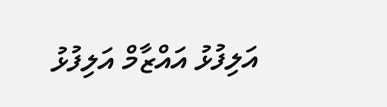އަލިފުޅު އައްޒާމް އަލިފުޅު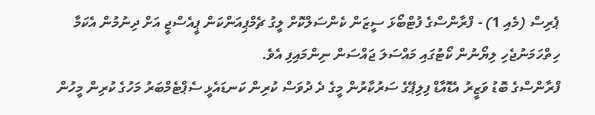ޕެރިސް (މެއި 1) - ފްރާންސްގެ ފުޓްބޯޅަ ސީޒަން ކެންސަލްކޮށް ލީގު ޗެމްޕިއަންކަން ޕީއެސްޖީ އަށް ދިނުމުން އެކަމާ ހިތްހަމަނުޖެހި ލިޔޯނުން ކޯޓުގައި މައްސަލަ ޖައްސަން ނިންމައިފި އެވެ.
ފްރާންސްގެ ބޮޑު ވަޒީރު އެޑޮއާޑް ފިލިޕޭގެ ސަރުކާރުން މީގެ ދެ ދުވަސް ކުރިން ކަނޑައެޅީ ސެޕްޓެމްބަރު މަހުގެ ކުރިން މީހުން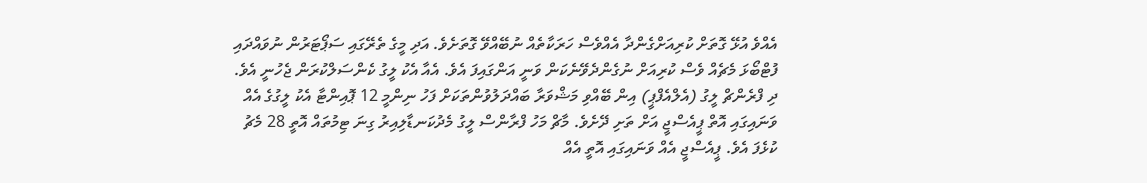އެއްވެ އުޅޭ ގޮތަށް ކުރިއަށްގެންދާ އެއްވެސް ހަރަކާތެއް ނުބޭއްވޭ ގޮތަށެވެ. އަދި މީގެ ތެރޭގައި ސަޕޯޓަރުން ނުވައްދައި ފުޓްބޯޅަ މެޗެއް ވެސް ކުރިއަށް ނުގެންދެވޭނެކަން ވަނީ އަންގައިފަ އެވެ. އެއާ އެކު ލީގު ކެންސަލްކުރަން ޖެހުނީ އެވެ.
ދި ފްރެންޗް ލީގު (އެލްއެފްޕީ) އިން ބޭއްވި މަޝްވަރާ ބައްދަލުވުންތަކަށް ފަހު ނިންމީ 12 ޕޮއިންޓާ އެކު ލީގުގެ އެއް ވަނައިގައި އޮތް ޕީއެސްޖީ އަށް ތަށި ދޭށެވެ. މާޗް މަހު ފްރާންސް ލީގު މެދުކަނޑާލިއިރު ގިނަ ޓިމުތައް އޮތީ 28 މެޗު ކުޅެފަ އެވެ. ޕީއެސްޖީ އެއް ވަނައިގައި އޮތީ އެއް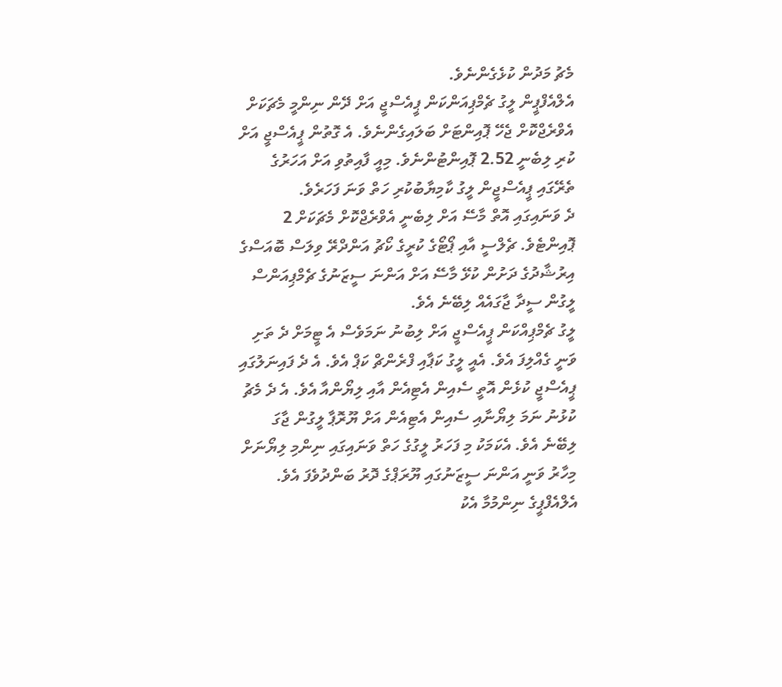މެޗު މަދުން ކުޅެގެންނެވެ.
އެލްއެފްޕީން ލީގު ޗެމްޕިއަންކަން ޕީއެސްޖީ އަށް ދޭން ނިންމީ މެޗަކަށް އެވްރެޖްކޮށް ޖެހޭ ޕޮއިންޓަށް ބަލައިގެންނެވެ. އެ ގޮތުން ޕީއެސްޖީ އަށް ކުރި ލިބެނީ 2.52 ޕޮއިންޓުންނެވެ. މިއީ ފާއިތުވި އަށް އަހަރުގެ ތެރޭގައި ޕީއެސްޖީން ލީގު ކާމިޔާބުކުރި ހަތް ވަނަ ފަހަރެވެ.
ދެ ވަނައިގައި އޮތް މާސޭ އަށް ލިބެނީ އެވްރެޖްކޮށް މެޗަކަށް 2 ޕޮއިންޓެވެ. ޗެލްސީ އާއި ޕޯޓޯގެ ކުރީގެ ކޯޗު އަންދްރޭ ވިލަސް ބޮއަސްގެ އިރުޝާދުގެ ދަށުން ކުޅޭ މާސޭ އަށް އަންނަ ސީޒަނުގެ ޗެމްޕިއަންސް ލީގުން ސީދާ ޖާގައެއް ލިބޭނެ އެވެ.
ލީގު ޗެމްޕިއްކަން ޕީއެސްޖީ އަށް ލިބުނު ނަމަވެސް އެ ޓީމަށް ދެ ތަށި ވަނީ ގެއްލިފަ އެވެ. އެއީ ލީގު ކަޕާއި ފްރެންޗް ކަޕް އެވެ. އެ ދެ ފައިނަލުގައި ޕީއެސްޖީ ކުޅެން އޮތީ ސެއިން އެޓިއެން އާއި ލިޔޯންއާ އެވެ. އެ ދެ މެޗު ކުޅުނު ނަމަ ލިޔޯނާއި ސެއިން އެޓިއެން އަށް ޔޫރޮޕާ ލީގުން ޖާގަ ލިބޭނެ އެވެ. އެކަމަކު މި ފަހަރު ލީގުގެ ހަތް ވަނައިގައި ނިންމި ލިޔޯނަށް މިހާރު ވަނީ އަންނަ ސީޒަނުގައި ޔޫރަޕްގެ ދޮރު ބަންދުވެފަ އެވެ.
އެލްއެފްޕީގެ ނިންމުމާ އެކު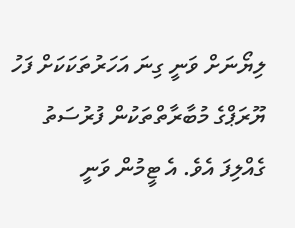ލިޔޯނަށް ވަނީ ގިނަ އަހަރުތަކަކަށް ފަހު ޔޫރަޕްގެ މުބާރާތްތަކުން ފުރުސަތު ގެއްލިފަ އެވެ. އެ ޓީމުން ވަނީ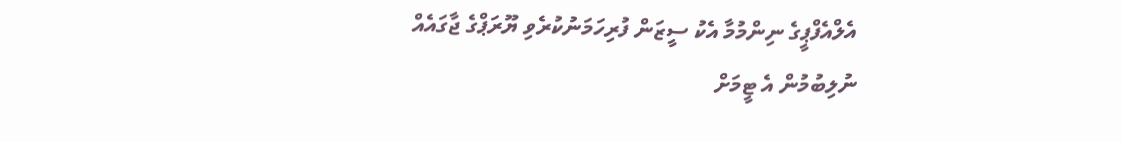އެލްއެފްޕީގެ ނިންމުމާ އެކު ސީޒަން ފުރިހަމަނުކުރެވި ޔޫރަޕްގެ ޖާގައެއް ނުލިބުމުން އެ ޓީމަށް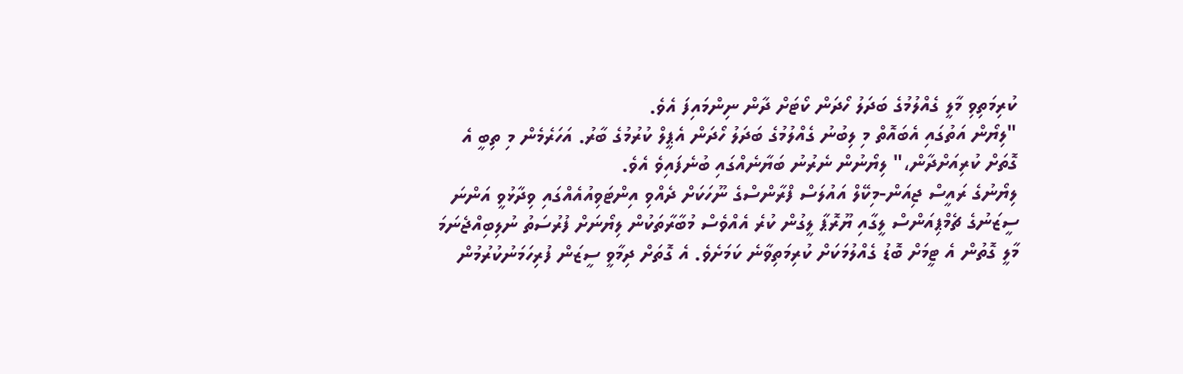ކުރިމަތިވި މާލީ ގެއްލުމުގެ ބަދަލު ހޯދަން ކޯޓަށް ދާން ނިންމައިފަ އެވެ.
"ލިޔޯން އަތުގައި އެބައޮތް މި ލިބުނު ގެއްލުމުގެ ބަދަލު ހޯދަން އެޕީލް ކުރުމުގެ ބާރު. އަހަރެމެން މި ތިބީ އެ ގޮތަށް ކުރިއަށްދާން،" ލިޔޯނުން ނެރުނު ބަޔާނެއްގައި ބުނެފައިވެ އެވެ.
ލިޔޯނުގެ ރައީސް ޖިއަން-މިކޭލް އައުލަސް ފްރާންސްގެ ނޫހަކަށް ދެއްވި އިންޓަވިއުއެއްގައި ވިދާޅުވީ އަންނަ ސީޒަނުގެ ޗެމްޕިއަންސް ލީގާއި ޔޫރޮޕާ ލީގުން ކުރެ އެއްވެސް މުބާރާތަކުން ލިޔޯނަށް ފުރުސަތު ނުލިބިއްޖެނަމަ މާލީ ގޮތުން އެ ޓީމަށް ބޮޑު ގެއްލުމަކަށް ކުރިމަތިވާނެ ކަމަށެވެ. އެ ގޮތަށް ދިމާވީ ސީޒަން ފުރިހަމަނުކުރުމުން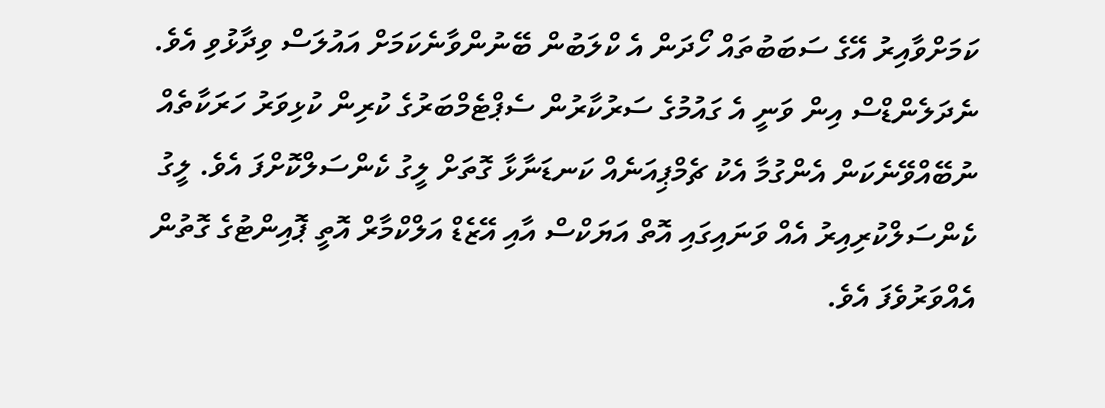ކަމަށްވާއިރު އޭގެ ސަބަބުތައް ހޯދަން އެ ކްލަބުން ބޭނުންވާނެކަމަށް އައުލަސް ވިދާޅުވި އެވެ.
ނެދަލެންޑްސް އިން ވަނީ އެ ގައުމުގެ ސަރުކާރުން ސެޕްޓެމްބަރުގެ ކުރިން ކުޅިވަރު ހަރަކާތެއް ނުބޭއްވޭނެކަން އެންގުމާ އެކު ޗެމްޕިއަނެއް ކަނޑަނާޅާ ގޮތަށް ލީގު ކެންސަލްކޮށްފަ އެވެ. ލީގު ކެންސަލްކުރިއިރު އެއް ވަނައިގައި އޮތް އަޔަކްސް އާއި އޭޒެޑް އަލްކްމާރް އޮތީ ޕޮއިންޓުގެ ގޮތުން އެއްވަރުވެފަ އެވެ.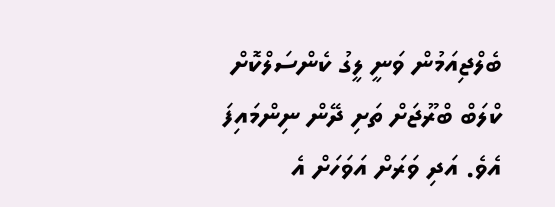ބެލްޖިއަމުން ވަނީ ލީގު ކެންސަލްކޮށް ކްލަބް ބްރޫޖަށް ތަށި ދޭން ނިންމައިފަ އެވެ. އަދި ވަރަށް އަވަހަށް އެ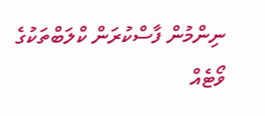ނިންމުން ފާސްކުރަން ކްލަބްތަކުގެ ވޯޓެއް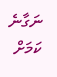ނަގާނެ ކަމަށް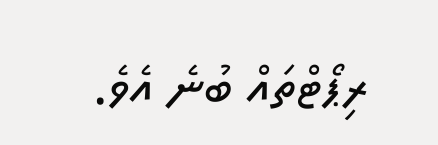ރިޕޯޓްތައް ބުނެ އެވެ.